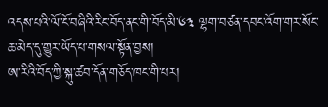འདས་པའི་ལོ་ངོ་བཞིའི་རིང་བོད་ནང་གི་བོད་མི་༦༣ ལྷག་བཙན་དབང་འོག་གར་སོང་ཆ་མེད་དུ་གྱུར་ཡོད་པ་གསལ་སྟོན་བྱས།
ཨ་རིའི་བོད་ཀྱི་སྐུ་ཚབ་དོན་གཅོད་ཁང་གི་པར།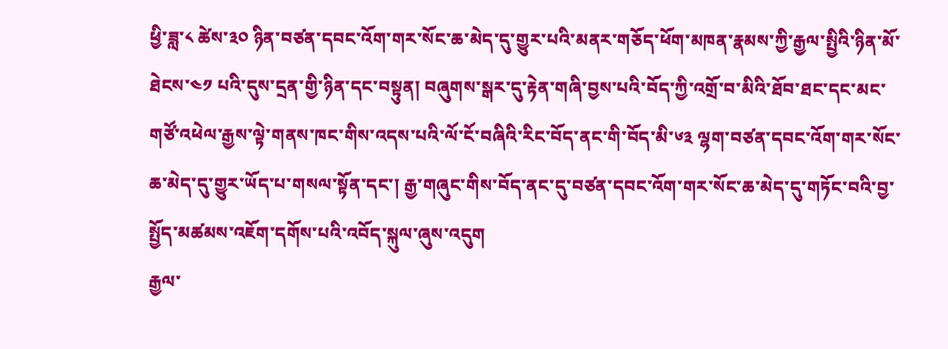ཕྱི་ཟླ་༨ ཚེས་༣༠ ཉིན་བཙན་དབང་འོག་གར་སོང་ཆ་མེད་དུ་གྱུར་པའི་མནར་གཅོད་ཕོག་མཁན་རྣམས་ཀྱི་རྒྱལ་སྤྱིའི་ཉིན་མོ་ཐེངས་༤༡ པའི་དུས་དྲན་གྱི་ཉིན་དང་བསྟུན། བཞུགས་སྒར་དུ་རྟེན་གཞི་བྱས་པའི་བོད་ཀྱི་འགྲོ་བ་མིའི་ཐོབ་ཐང་དང་མང་གཙོ་འཕེལ་རྒྱས་ལྟེ་གནས་ཁང་གིས་འདས་པའི་ལོ་ངོ་བཞིའི་རིང་བོད་ནང་གི་བོད་མི་༦༣ ལྷག་བཙན་དབང་འོག་གར་སོང་ཆ་མེད་དུ་གྱུར་ཡོད་པ་གསལ་སྟོན་དང་། རྒྱ་གཞུང་གིས་བོད་ནང་དུ་བཙན་དབང་འོག་གར་སོང་ཆ་མེད་དུ་གཏོང་བའི་བྱ་སྤྱོད་མཚམས་འཇོག་དགོས་པའི་འབོད་སྐུལ་ཞུས་འདུག
རྒྱལ་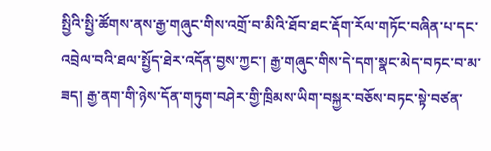སྤྱིའི་སྤྱི་ཚོགས་ནས་རྒྱ་གཞུང་གིས་འགྲོ་བ་མིའི་ཐོབ་ཐང་རྡོག་རོལ་གཏོང་བཞིན་པ་དང་འབྲེལ་བའི་ཐལ་སྤྱོད་ཐེར་འདོན་བྱས་ཀྱང་། རྒྱ་གཞུང་གིས་དེ་དག་སྣང་མེད་བཏང་བ་མ་ཟད། རྒྱ་ནག་གི་ཉེས་དོན་གཏུག་བཤེར་གྱི་ཁྲིམས་ཡིག་བསྐྱར་བཅོས་བཏང་སྟེ་བཙན་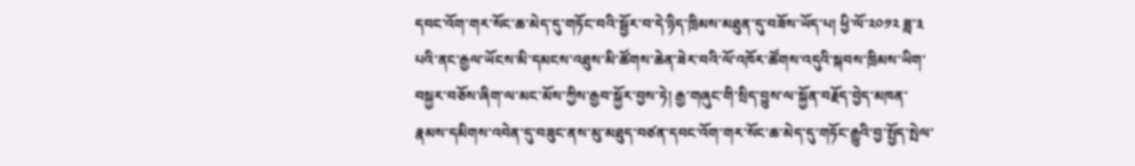དབང་འོག་གར་སོང་ཆ་མེད་དུ་གཏོང་བའི་སྦྱོར་བ་དེ་ཉིད་ཁྲིམས་མཐུན་དུ་བཟོས་ཡོད་པ། ཕྱི་ལོ་༢༠༡༢ ཟླ་༣ པའི་ནང་རྒྱལ་ཡོངས་མི་དམངས་འཐུས་མི་ཚོགས་ཆེན་ཟེར་བའི་ལོ་འཁོར་ཚོགས་འདུའི་སྐབས་ཁྲིམས་ཡིག་བསྐྱར་བཅོས་ཞིག་ལ་མང་མོས་ཀྱིས་རྒྱབ་སྐྱོར་བྱས་ཏེ། རྒྱ་གཞུང་གི་སྲིད་བྱུས་ལ་སྐྱོན་བརྗོད་བྱེད་མཁན་རྣམས་དམིགས་འབེན་དུ་བཟུང་ནས་མུ་མཐུད་བཙན་དབང་འོག་གར་སོང་ཆ་མེད་དུ་གཏོང་རྒྱུའི་བྱ་སྤྱོད་སྤེལ་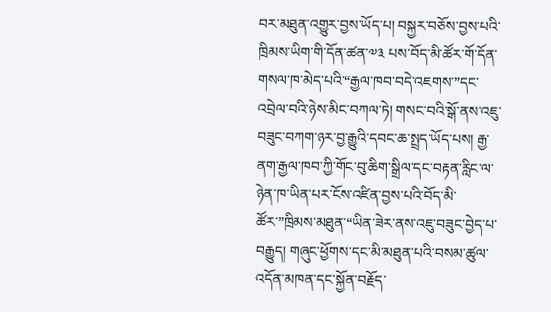བར་མཐུན་འགྱུར་བྱས་ཡོད་པ། བསྐྱར་བཅོས་བྱས་པའི་ཁྲིམས་ཡིག་གི་དོན་ཚན་༧༣ པས་བོད་མི་ཚོར་གོ་དོན་གསལ་ཁ་མེད་པའི་“རྒྱལ་ཁབ་བདེ་འཇགས་”དང་འབྲེལ་བའི་ཉེས་མིང་བཀལ་ཏེ། གསང་བའི་སྒོ་ནས་འཇུ་བཟུང་བཀག་ཉར་བྱ་རྒྱུའི་དབང་ཆ་སྤྲད་ཡོད་པས། རྒྱ་ནག་རྒྱལ་ཁབ་ཀྱི་གོང་བུ་ཆིག་སྒྲིལ་དང་བརྟན་རླིང་ལ་ཉེན་ཁ་ཡིན་པར་ངོས་འཛིན་བྱས་པའི་བོད་མི་ཚོར་”ཁྲིམས་མཐུན་“ཡིན་ཟེར་ནས་འཇུ་བཟུང་བྱེད་པ་བརྒྱུད། གཞུང་ཕྱོགས་དང་མི་མཐུན་པའི་བསམ་ཚུལ་འདོན་མཁན་དང་སྐྱོན་བརྗོད་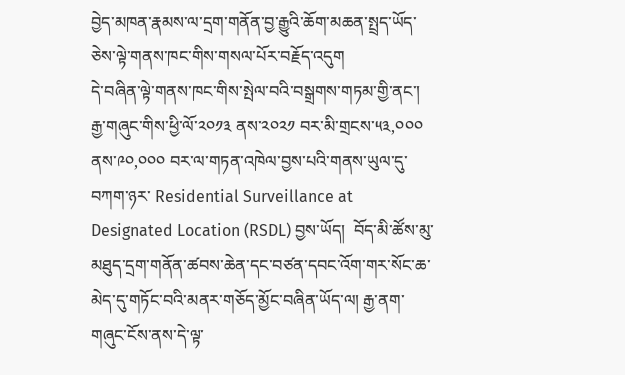བྱེད་མཁན་རྣམས་ལ་དྲག་གནོན་བྱ་རྒྱུའི་ཆོག་མཆན་སྤྲད་ཡོད་ཅེས་ལྟེ་གནས་ཁང་གིས་གསལ་པོར་བརྗོད་འདུག
དེ་བཞིན་ལྟེ་གནས་ཁང་གིས་སྤེལ་བའི་བསྒྲགས་གཏམ་གྱི་ནང་།  རྒྱ་གཞུང་གིས་ཕྱི་ལོ་༢༠༡༣ ནས་༢༠༢༡ བར་མི་གྲངས་༥༣,༠༠༠ ནས་༩༠,༠༠༠ བར་ལ་གཏན་འཁེལ་བྱས་པའི་གནས་ཡུལ་དུ་བཀག་ཉར་ Residential Surveillance at Designated Location (RSDL) བྱས་ཡོད།  བོད་མི་ཚོས་མུ་མཐུད་དྲག་གནོན་ཚབས་ཆེན་དང་བཙན་དབང་འོག་གར་སོང་ཆ་མེད་དུ་གཏོང་བའི་མནར་གཅོད་མྱོང་བཞིན་ཡོད་ལ། རྒྱ་ནག་གཞུང་ངོས་ནས་དེ་ལྟ་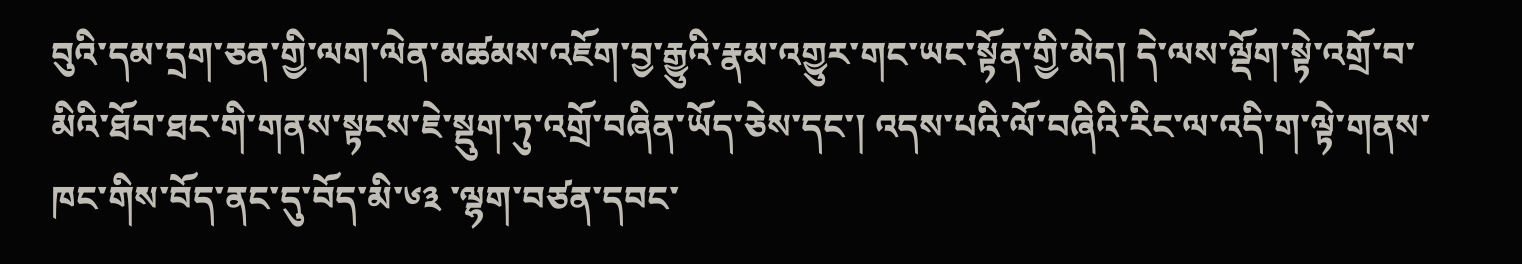བུའི་དམ་དྲག་ཅན་གྱི་ལག་ལེན་མཚམས་འཇོག་བྱ་རྒྱུའི་རྣམ་འགྱུར་གང་ཡང་སྟོན་གྱི་མེད། དེ་ལས་ལྡོག་སྟེ་འགྲོ་བ་མིའི་ཐོབ་ཐང་གི་གནས་སྟངས་ཇེ་སྡུག་ཏུ་འགྲོ་བཞིན་ཡོད་ཅེས་དང་། འདས་པའི་ལོ་བཞིའི་རིང་ལ་འདི་ག་ལྟེ་གནས་ཁང་གིས་བོད་ནང་དུ་བོད་མི་༦༣ ་ལྷག་བཙན་དབང་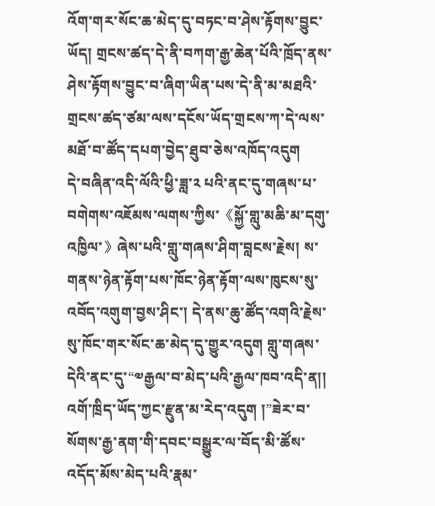འོག་གར་སོང་ཆ་མེད་དུ་བཏང་བ་ཤེས་རྟོགས་བྱུང་ཡོད། གྲངས་ཚད་དེ་ནི་བཀག་རྒྱ་ཆེན་པོའི་ཁྲོད་ནས་ཤེས་རྟོགས་བྱུང་བ་ཞིག་ཡིན་པས་དེ་ནི་མ་མཐའི་གྲངས་ཚད་ཙམ་ལས་དངོས་ཡོད་གྲངས་ཀ་དེ་ལས་མཐོ་བ་ཚོད་དཔག་བྱེད་ཐུབ་ཅེས་འཁོད་འདུག
དེ་བཞིན་འདི་ལོའི་ཕྱི་ཟླ་༢ པའི་ནང་དུ་གཞས་པ་བགེགས་འཇོམས་ལགས་ཀྱིས་《སྐྱོ་གླུ་མཆི་མ་དགུ་འཁྱིལ་》ཞེས་པའི་གླུ་གཞས་ཤིག་བླངས་རྗེས། ས་གནས་ཉེན་རྟོག་པས་ཁོང་ཉེན་རྟོག་ལས་ཁུངས་སུ་འབོད་འགུག་བྱས་ཤིང་། དེ་ནས་ཆུ་ཚོད་འགའི་རྗེས་སུ་ཁོང་གར་སོང་ཆ་མེད་དུ་གྱུར་འདུག གླུ་གཞས་དེའི་ནང་དུ་“༧རྒྱལ་བ་མེད་པའི་རྒྱལ་ཁབ་འདི་ན།། འགོ་ཁྲིད་ཡོད་ཀྱང་རྫུན་མ་རེད་འདུག །”ཟེར་བ་སོགས་རྒྱ་ནག་གི་དབང་བསྒྱུར་ལ་བོད་མི་ཚོས་འདོད་མོས་མེད་པའི་རྣམ་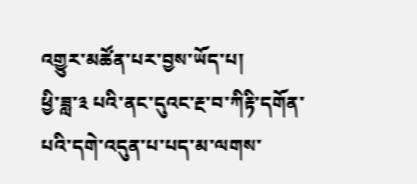འགྱུར་མཚོན་པར་བྱས་ཡོད་པ།
ཕྱི་ཟླ་༣ པའི་ནང་དུའང་རྔ་བ་ཀིརྟི་དགོན་པའི་དགེ་འདུན་པ་པད་མ་ལགས་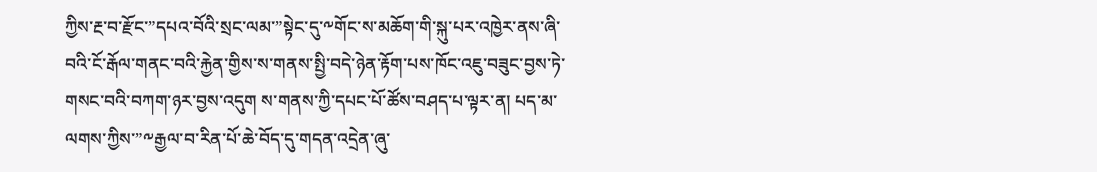ཀྱིས་རྔ་བ་རྫོང་”དཔའ་བོའི་སྲང་ལམ་”སྟེང་དུ་༸གོང་ས་མཆོག་གི་སྐུ་པར་འཁྱེར་ནས་ཞི་བའི་ངོ་རྒོལ་གནང་བའི་རྐྱེན་གྱིས་ས་གནས་སྤྱི་བདེ་ཉེན་རྟོག་པས་ཁོང་འཇུ་བཟུང་བྱས་ཏེ་གསང་བའི་བཀག་ཉར་བྱས་འདུག ས་གནས་ཀྱི་དཔང་པོ་ཚོས་བཤད་པ་ལྟར་ན། པད་མ་ལགས་ཀྱིས་”༸རྒྱལ་བ་རིན་པོ་ཆེ་བོད་དུ་གདན་འདྲེན་ཞུ་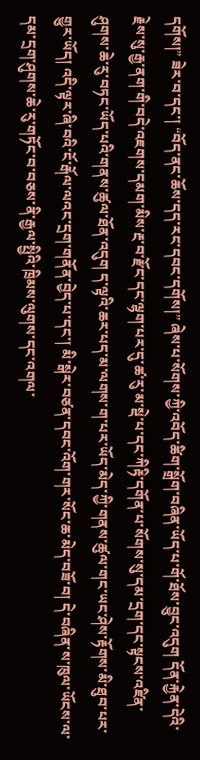དགོས།” ཟེར་བ་དང་། “བོད་ནང་ཆོས་དད་རང་དབང་དགོས།” ཞེས་པ་སོགས་ཀྱི་འབོད་ཚིག་སྒྲོག་བཞིན་ཡོད་པ་གོ་ཐོས་བྱུང་འདུག དོན་རྐྱེན་དེའི་རྗེས་སུ་རྒྱ་ནག་གི་བདེ་འཇགས་དམག་མིས་རྔ་བ་རྫོང་དང་ལྷག་པར་དུ་ཚ་རུ་མ་སྡེ་པ་དང་ཀིརྟི་དགོན་པ་སོགས་སུ་དམ་དྲག་དང་སྟངས་འཛིན་ཤུགས་ཆེ་རུ་བཏང་ཡོད་པའི་གནས་ཚུལ་ཐོན་འདུག ད་ལྟའི་ཆར་པད་མ་ལགས་ག་པར་ཡོད་མེད་ཀྱི་གནས་ཚུལ་གང་ཡང་ཤེས་རྟོགས་མི་ཐུབ་པར་གྱུར་ཡོད། འདི་ལྟར་ཞི་བའི་ངོ་རྒོལ་ལའང་དྲག་གནོན་བྱེད་པ་དང་། མི་སྒེར་བཙན་དབང་འོག་གར་སོང་ཆ་མེད་བཟོ་བ། དེ་བཞིན་ས་ཁུལ་ཡོངས་ལ་དམ་དྲག་ཤུགས་ཆེ་རུ་གཏོང་བ་བཅས་ནི་རྒྱལ་སྤྱིའི་ཁྲིམས་ལུགས་དང་འགལ་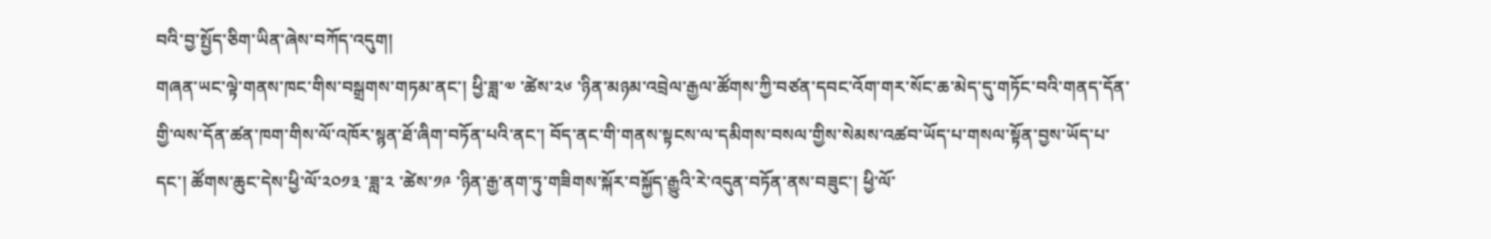བའི་བྱ་སྤྱོད་ཅིག་ཡིན་ཞེས་བཀོད་འདུག།
གཞན་ཡང་ལྟེ་གནས་ཁང་གིས་བསྒྲགས་གཏམ་ནང་། ཕྱི་ཟླ་༧ ་ཚེས་༢༦ ་ཉིན་མཉམ་འབྲེལ་རྒྱལ་ཚོགས་ཀྱི་བཙན་དབང་འོག་གར་སོང་ཆ་མེད་དུ་གཏོང་བའི་གནད་དོན་གྱི་ལས་དོན་ཚན་ཁག་གིས་ལོ་འཁོར་སྙན་ཐོ་ཞིག་བཏོན་པའི་ནང་། བོད་ནང་གི་གནས་སྟངས་ལ་དམིགས་བསལ་གྱིས་སེམས་འཚབ་ཡོད་པ་གསལ་སྟོན་བྱས་ཡོད་པ་དང་། ཚོགས་ཆུང་དེས་ཕྱི་ལོ་༢༠༡༣ ་ཟླ་༢ ་ཚེས་༡༩ ་ཉིན་རྒྱ་ནག་ཏུ་གཟིགས་སྐོར་བསྐྱོད་རྒྱུའི་རེ་འདུན་བཏོན་ནས་བཟུང་། ཕྱི་ལོ་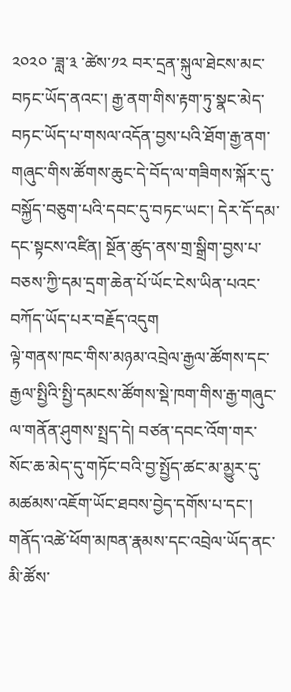༢༠༢༠ ་ཟླ་༣ ་ཚེས་༡༢ བར་དྲན་སྐུལ་ཐེངས་མང་བཏང་ཡོད་ནའང་། རྒྱ་ནག་གིས་རྟག་ཏུ་སྣང་མེད་བཏང་ཡོད་པ་གསལ་འདོན་བྱས་པའི་ཐོག་རྒྱ་ནག་གཞུང་གིས་ཚོགས་ཆུང་དེ་བོད་ལ་གཟིགས་སྐོར་དུ་བསྐྱོད་བཅུག་པའི་དབང་དུ་བཏང་ཡང་། དེར་དོ་དམ་དང་སྟངས་འཛིན། སྔོན་ཚུད་ནས་གྲ་སྒྲིག་བྱས་པ་བཅས་ཀྱི་དམ་དྲག་ཆེན་པོ་ཡོང་ངེས་ཡིན་པའང་བཀོད་ཡོད་པར་བརྗོད་འདུག
ལྟེ་གནས་ཁང་གིས་མཉམ་འབྲེལ་རྒྱལ་ཚོགས་དང་རྒྱལ་སྤྱིའི་སྤྱི་དམངས་ཚོགས་སྡེ་ཁག་གིས་རྒྱ་གཞུང་ལ་གནོན་ཤུགས་སྤྲད་དེ། བཙན་དབང་འོག་གར་སོང་ཆ་མེད་དུ་གཏོང་བའི་བྱ་སྤྱོད་ཚང་མ་མྱུར་དུ་མཚམས་འཇོག་ཡོང་ཐབས་བྱེད་དགོས་པ་དང་། གནོད་འཚེ་ཕོག་མཁན་རྣམས་དང་འབྲེལ་ཡོད་ནང་མི་ཚོས་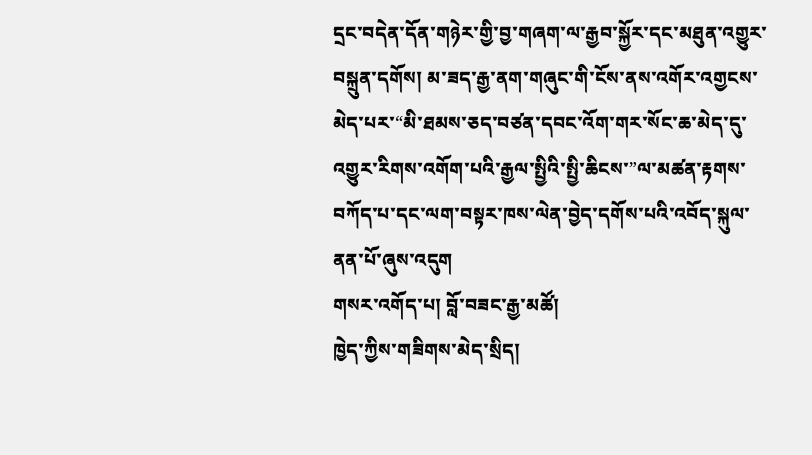དྲང་བདེན་དོན་གཉེར་གྱི་བྱ་གཞག་ལ་རྒྱབ་སྐྱོར་དང་མཐུན་འགྱུར་བསྐྲུན་དགོས། མ་ཟད་རྒྱ་ནག་གཞུང་གི་ངོས་ནས་འགོར་འགྱངས་མེད་པར་“མི་ཐམས་ཅད་བཙན་དབང་འོག་གར་སོང་ཆ་མེད་དུ་འགྱུར་རིགས་འགོག་པའི་རྒྱལ་སྤྱིའི་སྤྱི་ཆིངས་”ལ་མཚན་རྟགས་བཀོད་པ་དང་ལག་བསྟར་ཁས་ལེན་བྱེད་དགོས་པའི་འབོད་སྐུལ་ནན་པོ་ཞུས་འདུག
གསར་འགོད་པ། བློ་བཟང་རྒྱ་མཚོ།
ཁྱེད་ཀྱིས་གཟིགས་མེད་སྲིད།